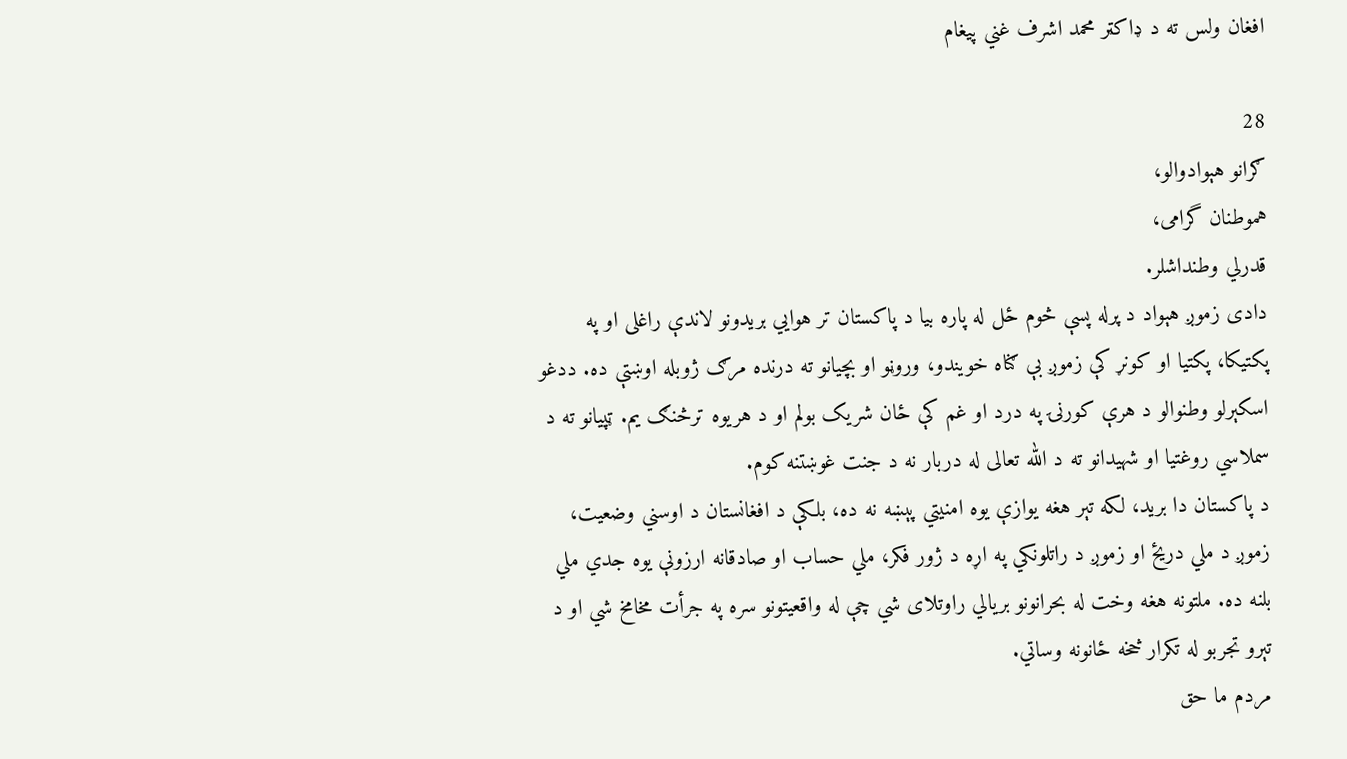افغان ولس ته د ډاکټر محمد اشرف غني پیغام

28
ګرانو هېوادوالو،
هموطنان گرامی،
قدرلي وطنداشلر.
دادی زموږ هېواد د پرله پسې څوم ځل له پاره بیا د پاکستان تر هوایي بریدونو لاندې راغلی او په پکتیکا، پکتیا او کونړ کې زموږ بې ګناه خویندو، وروڼو او بچیانو ته درنده مرګ ژوبله اوښتې ده. ددغو اسکېرلو وطنوالو د هرې کورنۍ په درد او غم کې ځان شریک بولم او د هریوه ترڅنګ یم. ټپیانو ته د سملاسي روغتیا او شهیدانو ته د الله تعالی له دربار نه د جنت غوښتنه کوم.
د پاکستان دا برید، لکه تېر هغه یوازې یوه امنیتي پېښه نه ده، بلکې د افغانستان د اوسني وضعیت، زموږ د ملي دریځ او زموږ د راتلونکي په اړه د ژور فکر، ملي حساب او صادقانه ارزونې یوه جدي ملي بلنه ده. ملتونه هغه وخت له بحرانونو بریالي راوتلای شي چې له واقعیتونو سره په جرأت مخامخ شي او د تېرو تجربو له تکرار څخه ځانونه وساتي.
مردم ما حق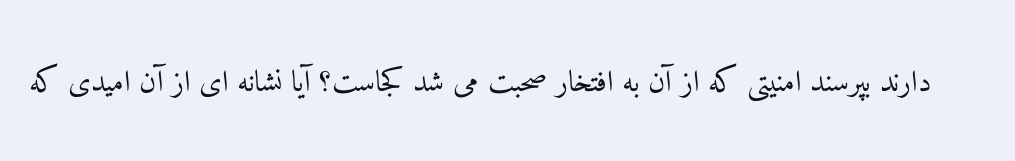دارند بپرسند امنیتی که از آن به افتخار صحبت می شد کجاست؟ آیا نشانه ای از آن امیدی که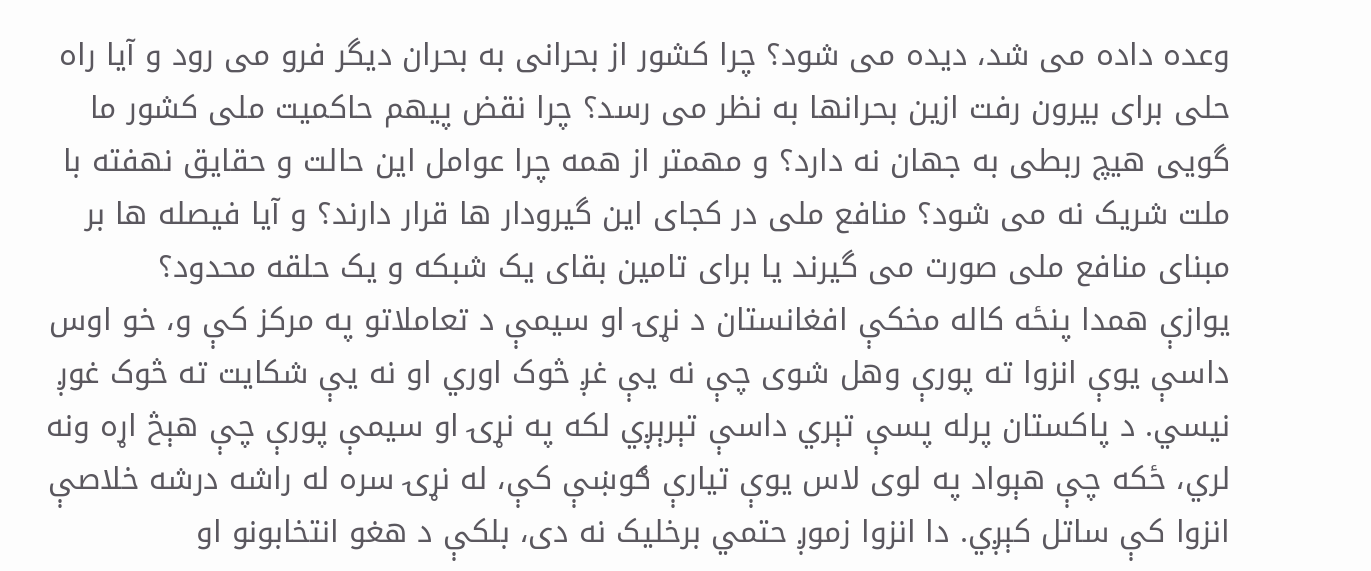وعده داده می شد، دیده می شود؟ چرا کشور از بحرانی به بحران دیگر فرو می رود و آیا راه حلی برای بیرون رفت ازین بحرانها به نظر می رسد؟ چرا نقض پیهم حاکمیت ملی کشور ما گویی هیچ ربطی به جهان نه دارد؟ و مهمتر از همه چرا عوامل این حالت و حقایق نهفته با ملت شریک نه می شود؟ منافع ملی در کجای این گیرودار ها قرار دارند؟ و آیا فیصله ها بر مبنای منافع ملی صورت می گیرند یا برای تامین بقای یک شبکه و یک حلقه محدود؟
یوازې همدا پنځه کاله مخکې افغانستان د نړۍ او سیمې د تعاملاتو په مرکز کې و، خو اوس داسې یوې انزوا ته پورې وهل شوی چې نه یې غږ څوک اوري او نه یې شکایت ته څوک غوږ نیسي. د پاکستان پرله پسې تېري داسې تېرېږي لکه په نړۍ او سیمې پورې چې هېڅ اړه ونه لري، ځکه چې هېواد په لوی لاس یوې تیارې ګوښې کې، له نړۍ سره له راشه درشه خلاصې انزوا کې ساتل کېږي. دا انزوا زموږ حتمي برخلیک نه دی، بلکې د هغو انتخابونو او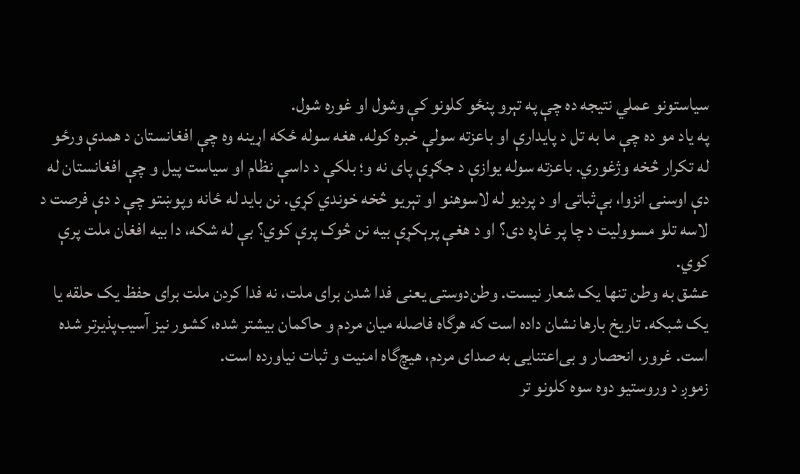سیاستونو عملي نتیجه ده چې په تېرو پنځو کلونو کې وشول او غوره شول.
په یاد مو ده چې ما به تل د پایدارې او باعزته سولې خبره کوله. هغه سوله ځکه اړینه وه چې افغانستان د همدې ورځو له تکرار څخه وژغوري. باعزته سوله یوازې د جګړې پای نه و؛ بلکې د داسې نظام او سیاست پیل و چې افغانستان له دې اوسنۍ انزوا، بې‌ثباتۍ او د پردیو له لاسوهنو او تېریو څخه خوندي کړي. نن باید له ځانه وپوښتو چې د دې فرصت د لاسه تلو مسوولیت د چا پر غاړه دی؟ او د هغې پرېکړې بیه نن څوک پرې کوي؟ بې له شکه، دا بیه افغان ملت پرې کوي.
عشق به وطن تنها یک شعار نیست. وطن‌دوستی یعنی فدا شدن برای ملت، نه فدا کردن ملت برای حفظ یک حلقه یا یک شبکه. تاریخ بارها نشان داده است که هرگاه فاصله میان مردم و حاکمان بیشتر شده، کشور نیز آسیب‌پذیرتر شده است. غرور، انحصار و بی‌اعتنایی به صدای مردم، هیچ‌گاه امنیت و ثبات نیاورده است.
زموږ د وروستیو دوه سوه‌ کلونو تر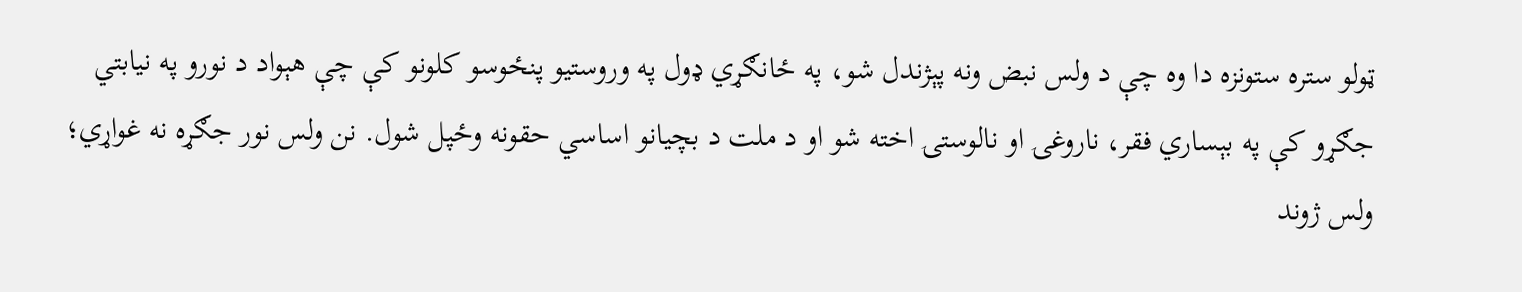ټولو ستره ستونزه دا وه چې د ولس نبض ونه پېژندل شو، په ځانګړي ډول په وروستیو پنځوسو کلونو کې چې هېواد د نورو په نیابتي جګړو کې په بېساري فقر، ناروغۍ او نالوستۍ اخته شو او د ملت د بچیانو اساسي حقونه وځپل شول. نن ولس نور جګړه نه غواړي؛ ولس ژوند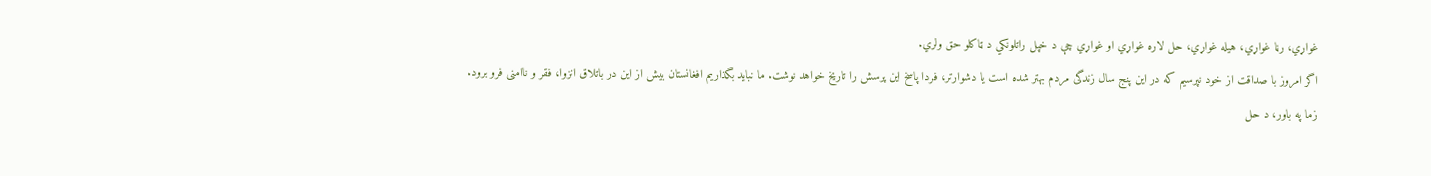غواړي، رڼا غواړي، هیله غواړي، حل لاره غواړي او غواړي چې د خپل راتلونکي د ټاکلو حق ولري.
اگر امروز با صداقت از خود نپرسیم که در این پنج سال زندگی مردم بهتر شده است یا دشوارتر، فردا پاسخ این پرسش را تاریخ خواهد نوشت. ما نباید بگذاریم افغانستان بیش از این در باتلاق انزوا، فقر و ناامنی فرو برود.
زما په باور، د حل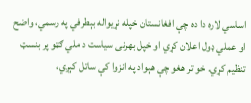اساسي لاره دا ده چې افغانستان خپله نړیواله بېطرفي په رسمي، واضح او عملي ډول اعلان کړي او خپل بهرنی سیاست د ملي ګټو پر بنسټ تنظیم کړي. خو تر هغو چې هېواد په انزوا کې ساتل کېږي،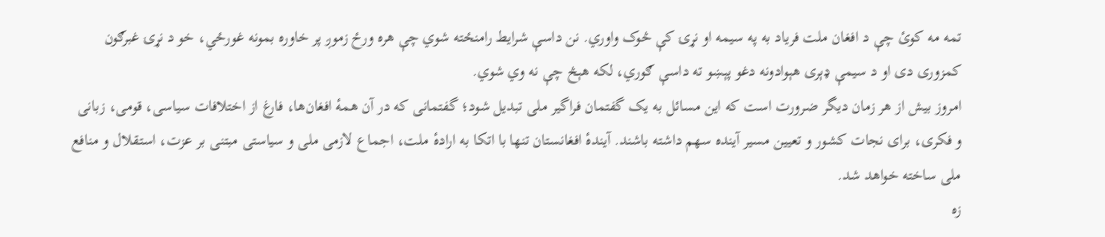تمه مه کوئ چې د افغان ملت فریاد به په سیمه او نړۍ کې څوک واوري. نن داسې شرایط رامنځته شوي چې هره ورځ زموږ پر خاوره بمونه غورځي، خو د نړۍ غبرګون کمزوری دی او د سیمې ډېری هېوادونه دغو پېښو ته داسې ګوري، لکه هېڅ چې نه وي شوي.
امروز بیش از هر زمان دیگر ضرورت است که این مسائل به یک گفتمان فراگیر ملی تبدیل شود؛ گفتمانی که در آن همهٔ افغان‌ها، فارغ از اختلافات سیاسی، قومی، زبانی و فکری، برای نجات کشور و تعیین مسیر آینده سهم داشته باشند. آیندهٔ افغانستان تنها با اتکا به ارادهٔ ملت، اجماع لازمی ملی و سیاستی مبتنی بر عزت، استقلال و منافع ملی ساخته خواهد شد.
زه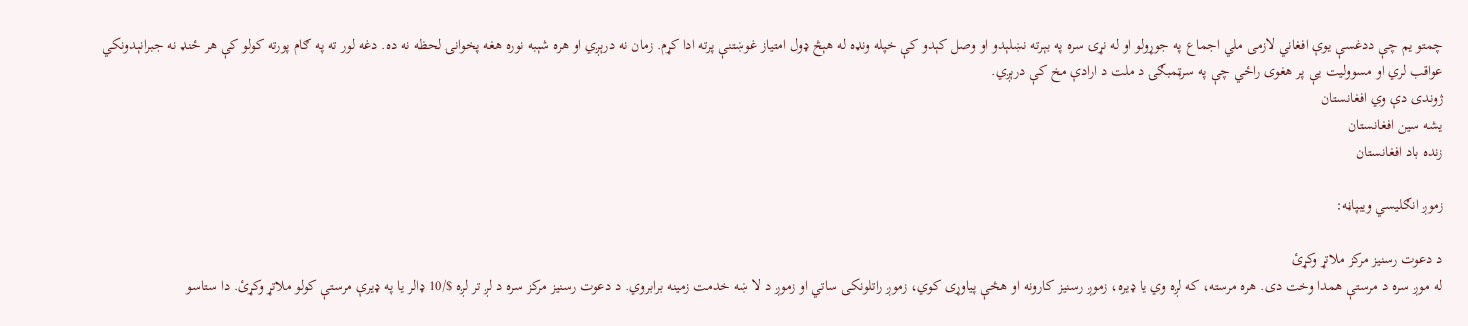چمتو یم چې ددغسې یوې افغاني لازمی ملي اجماع په جوړولو او له نړۍ سره په بېرته نښلېدو او وصل کېدو کې خپله ونډه له هېڅ ډول امتیاز غوښتنې پرته ادا کړم. زمان نه درېږي او هره شېبه نوره هغه پخوانۍ لحظه نه ده. دغه لور ته په ګام پورته کولو کې هر ځنډ نه جبرانېدونکي عواقب لري او مسوولیت یې پر هغوی راځي چې په سرټمبګۍ د ملت د ارادې مخ کې درېږي.
ژوندی دې وي افغانستان
یشه سین افغانستان
زنده باد افغانستان

زموږ انګلیسي ویبپاڼه:

د دعوت رسنیز مرکز ملاتړ وکړئ
له موږ سره د مرستې همدا وخت دی. هره مرسته، که لږه وي یا ډیره، زموږ رسنیز کارونه او هڅې پیاوړی کوي، زموږ راتلونکی ساتي او زموږ د لا ښه خدمت زمینه برابروي. د دعوت رسنیز مرکز سره د لږ تر لږه $/10 ډالر یا په ډیرې مرستې کولو ملاتړ وکړئ. دا ستاسو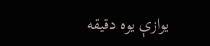یوازې یوه دقیقه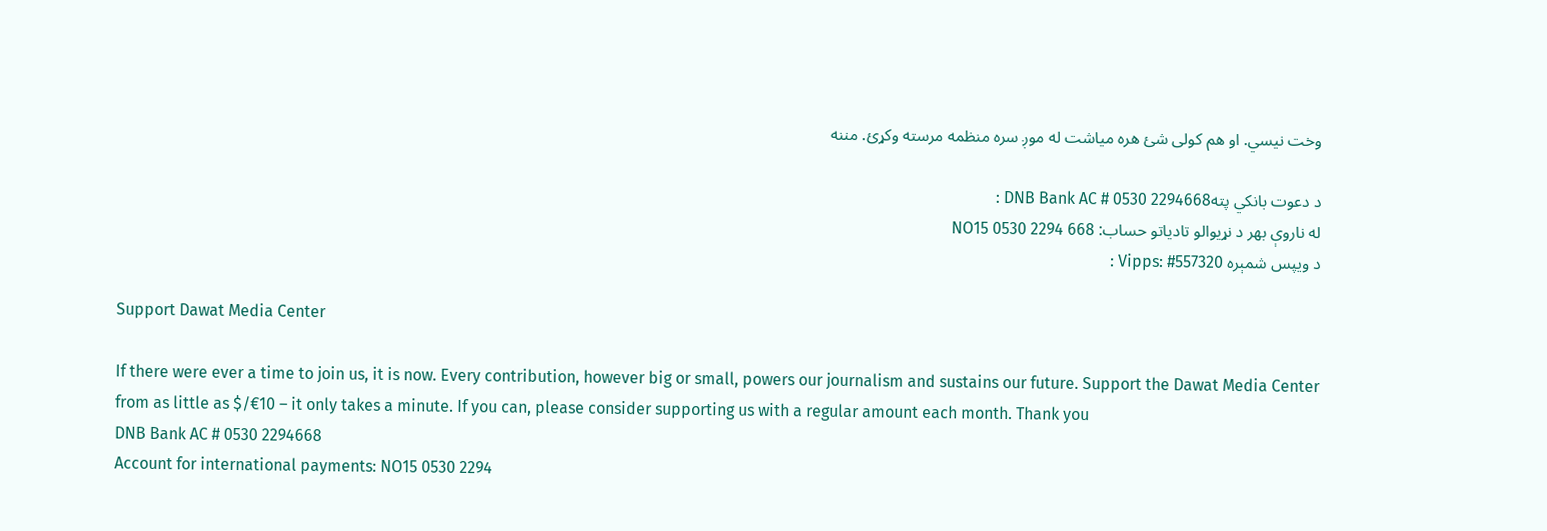وخت نیسي. او هم کولی شئ هره میاشت له موږ سره منظمه مرسته وکړئ. مننه

د دعوت بانکي پتهDNB Bank AC # 0530 2294668 :
له ناروې بهر د نړیوالو تادیاتو حساب: NO15 0530 2294 668
د ویپس شمېره Vipps: #557320 :

Support Dawat Media Center

If there were ever a time to join us, it is now. Every contribution, however big or small, powers our journalism and sustains our future. Support the Dawat Media Center from as little as $/€10 – it only takes a minute. If you can, please consider supporting us with a regular amount each month. Thank you
DNB Bank AC # 0530 2294668
Account for international payments: NO15 0530 2294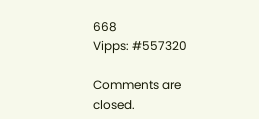668
Vipps: #557320

Comments are closed.